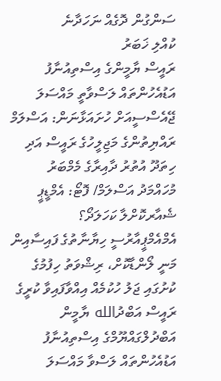ސަންގުން ދޮގެއް ނަހަދާނެ
ކުއްލި ޚަބަރު
ރައީސް ޔާމީންގެ އިސްތިއުނާފު އަޑުއެހުންތައް ލަސްވާތީ މައްސަލަ ޖޭއެސްސީއަށް ހުށައަޅާނަން: އަސްލަމް
ރައްޔިތުންގެ މަޖިލީހުގެ ރައީސް އަދި ހިތަދޫ އުތުރު ދާއިރާގެ މެމްބަރު މުހައްމަދު އަސްލަމް/ ފޮޓޯ: އެމްޑީޕީ
ޝެއާރކޮށްލާ ކަހަލަދޯ؟
އެމްއެމްޕީއާރުސީ ހިޔާނާތުގެ ފައިސާއިން މަނީ ލޯންޑާކޮށް، ރިޝްވަތު ހިފުމުގެ ކުށުގައި ޖަލު ހުކުމެއް އިއްވާފައިވާ ކުރީގެ ރައީސް އަބްދުالله ޔާމީން އަބްދުލްގައްޔޫމްގެ އިސްތިއުނާފު އަޑުއެހުންތައް ލަސްވާ މައްސަލަ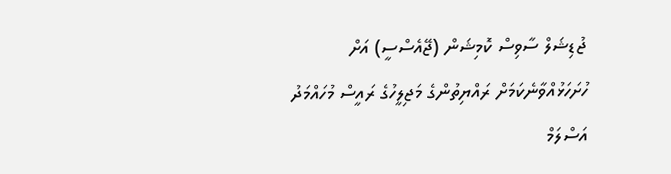ޖުޑިޝަލް ސާވިސް ކޮމިޝަން (ޖޭއެސްސީ) އަށް ހުށަހަޅުއްވާނެކަމަށް ރައްޔިތުންގެ މަޖިލީހުގެ ރައީސް މުހައްމަދު އަސްލަމް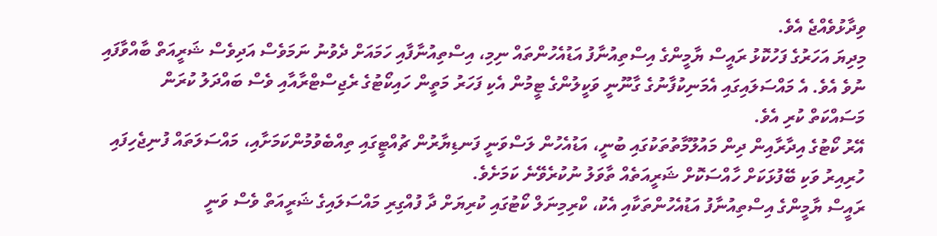ވިދާޅުވެއްޖެ އެވެ.
މިދިޔަ އަހަރުގެ ފަހުކޮޅު ރައީސް ޔާމީންގެ އިސްތިއުނާފު އަޑުއެހުންތައް ނިމި، އިސްތިއުނާފާއި ހަމައަށް ދެވުނު ނަމަވެސް އަދިވެސް ޝަރީއަތް ބާއްވާފައި ނުވެ އެވެ. އެ މައްސަލައިގައި އެމަނިކުފާނުގެ ގާނޫނީ ވަކީލުންގެ ޓީމުން އެކި ފަހަރު މަތީން ހައިކޯޓުގެ ރެޖިސްޓްރާއާއި ވެސް ބައްދަލު ކުރަން މަސައްކަތް ކުރި އެވެ.
އޭރު ކޯޓުގެ އިދާރާއިން ދިން މައުލޫމާތުތަކުގައި ބުނީ، އަޑުއެހުން ލަސްވަނީ ފަނޑިޔާރުން ޗުއްޓީގައި ތިއްބެވުމުންކަމަށާއި، މައްސަލަތައް ފުނިޖެހިފައި ހުރިއިރު ވަކި ބޭފުޅަކަށް ހާއްސަކޮށް ޝަރީއަތެއް ތާވަލު ނުކުރެވޭނެ ކަމަށެވެ.
ރައީސް ޔާމީންގެ އިސްތިއުނާފު އަޑުއެހުންތަކާއި އެކު، ކްރިމިނަލް ކޯޓުގައި ކުރިޔަށް ދާ ފުއްގިރި މައްސަލައިގެ ޝަރީއަތް ވެސް ވަނީ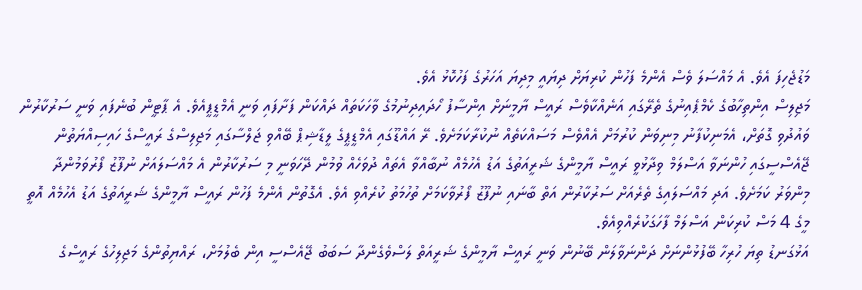މަޑުޖެހިފަ އެވެ. އެ މައްސަލަ ވެސް އެންމެ ފަހުން ކުރިޔަށް ދިޔައީ މިދިޔަ އަހަރުގެ ފަހުކޮޅު އެވެ.
މަޖިލިސް އިންތިހާބުގެ ކެމްޕެއިނުގެ ތެރޭގައި އަނެއްކާވެސް ރައީސް ޔާމީނަށް އިންސާފު ހޯދައިދިނުމުގެ ވާހަކަތައް ދައްކަން ފަށާފައި ވަނީ އެމްޑީޕީއެވެ. އެ ޕާޓީން ބުނެފައި ވަނީ ސަރުކާރުން ވައުދުވި ގޮތަށް، އެމަނިކުފާނު މިނިވަން ކުރުމަށް އެއްވެސް މަސައްކަތެއް ނުކުރާކަމަށެވެ. ރޭ އައްޑޫގައި އެމްޑީޕީގެ ލީޑާޝިޕް ބޭއްވި ޖަލްސާގައި މަޖިލިސްގެ ރައީސްގެ ހައިސިއްޔަތުން ޖޭއެސްސީގައި ހުންނަވާ އަސްލަމް ވިދާޅުވީ ރައީސް ޔާމީންގެ ޝަރީއަތުގެ އަޑު އެހުމެއް ނުބާއްވާ އެތައް ދުވަހެއް ވުމުން ދޭހަވަނީ މި ސަރުކާރުން އެ މައްސަލައަށް ނުފޫޒު ފޯރުވަމުންދާ މިންވަރު ކަމަށެވެ. އަދި މައްސަލައިގެ ތެރެއަށް ސަރުކާރުން އަތް ބާނައި ނުފޫޒު ފޯރުވާކަމަށް ތުހުމަތު ކުރެއްވި އެވެ. އެގޮތުން އެންމެ ފަހުން ރައީސް ޔާމީންގެ ޝަރީއަތުގެ އަޑު އެހުމެއް އޮތީ މީގެ 4 މަސް ކުރިކަން އަސްލަމް ފާހަގަކުރެއްވިއެވެ.
އަޅުގަނޑު ތިޔަ ހުރިހާ ބޭފުޅުންނަށް ދަންނަވާލަން ބޭނުން ވަނީ ރައީސް ޔާމީންގެ ޝަރީއަތް ލަސްވެގެންދާ ސަބަބު ޖޭއެސްސީ އިން ބެލުމަށް، ރައްޔިތުންގެ މަޖިލިހުގެ ރައީސްގެ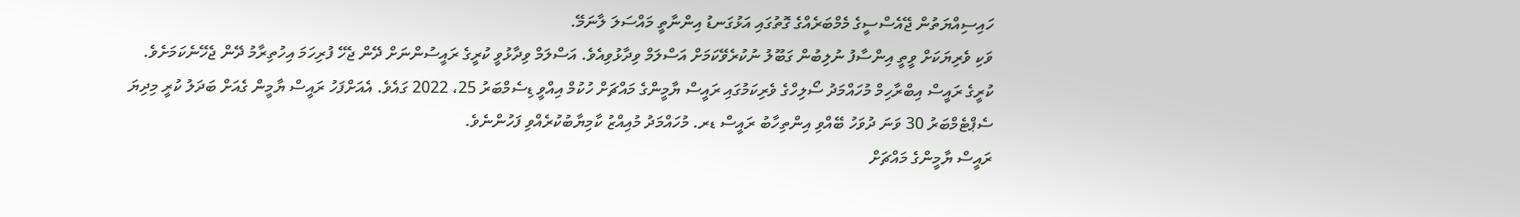ހައިސިއްޔަތުން ޖޭއެސްސީގެ މެމްބަރެއްގެ ގޮތުގައި އަޅުގަނޑު އިންނާތީ މައްސަލަ ލާނަމޭ.
ވަކި ވެރިޔަކަށް ވީތީ އިންސާފު ނުލިބުން ގަބޫލު ނުކުރެވޭކަމަށް އަސްލަމް ވިދާޅުވިއެވެ. އަސްލަމް ވިދާޅުވީ ކުރީގެ ރައީސުންނަށް ދޭން ޖެހޭ ފުރިހަމަ އިހުތިރާމު ދޭން ޖެހޭނެކަމަށެވެ.
ކުރީގެ ރައީސް އިބްރާހިމް މުހައްމަދު ސޯލިހްގެ ވެރިކަމުގައި ރައީސް ޔާމީންގެ މައްޗަށް ހުކުމް އިއްވީ ޑިސެމްބަރު 25، 2022 ގައެވެ. އެއަށްފަހު ރައީސް ޔާމީން ގެއަށް ބަދަލު ކުރީ މިދިޔަ ސެޕްޓެމްބަރު 30 ވަނަ ދުވަހު ބޭއްވި އިންތިހާބު ރައީސް ޑރ. މުހައްމަދު މުއިއްޒު ކާމިޔާބުކުރެއްވި ފަހުންނެވެ.
ރައީސް ޔާމީންގެ މައްޗަށް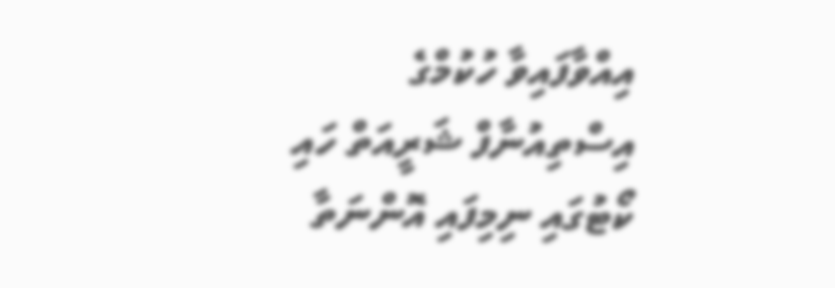އިއްވާފައިވާ ހުކުމްގެ އިސްތިއުނާފް ޝަރީއަތް ހައި ކޯޓުގައި ނިމިފައި އޮންނަތާ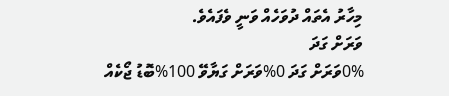މިހާރު އެތައް ދުވަހެއް ވަނީ ވެފައެވެ.
ވަރަށް ގަދަ
0%ވަރަށް ގަދަ 0%ވަރަށް ގަޔާވޭ 100%ބޮޑު ޖޯކެއް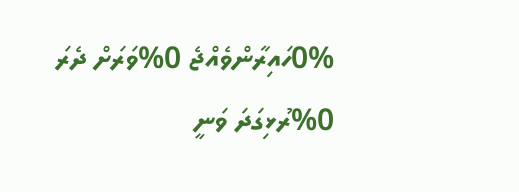0%ހައިރާންވެއްޖެ 0%ވަރަށް ދެރަ 0%ރުޅިގަދަ ވަނީ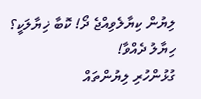ލިޔުން ކިޔާލެވިއްޖެ ދޯ! ކޮބާ ޚިޔާލަކީ؟
ހިޔާލު ދެއްވާ!
ގުޅުންހުރި ލިޔުންތައް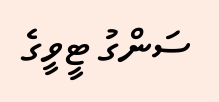ސަންގު ޓީވީގެ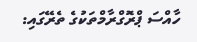ހާއްސަ ޕްރޮގްރާމްތަކުގެ ތެރޭގައި: